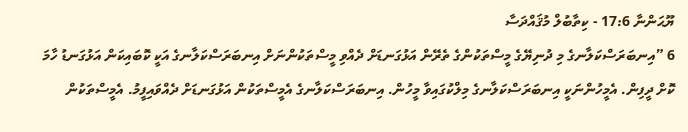ޔޫޙަންނާ 17:6 - ކިތާބުލް މުޤައްދަސާ
6 ”އިނބަރަސްކަލާނގެ މި ދުނިޔޭގެ މީސްތަކުންގެ ތެރޭން އަޅުގަނޑަށް ދެއްވި މީސްތަކުންނަށް އިނބަރަސްކަލާނގެ އަކީ ކޮބައިކަން އަޅުގަނޑު ހާމަ ކޮށް ދީފިން. އެމީހުންނަކީ އިނބަރަސްކަލާނގެ މިލްކުގައިވާ މީހުން. އިނބަރަސްކަލާނގެ އެމީސްތަކުން އަޅުގަނޑަށް ދެއްވައިފީމު. އެމީސްތަކުން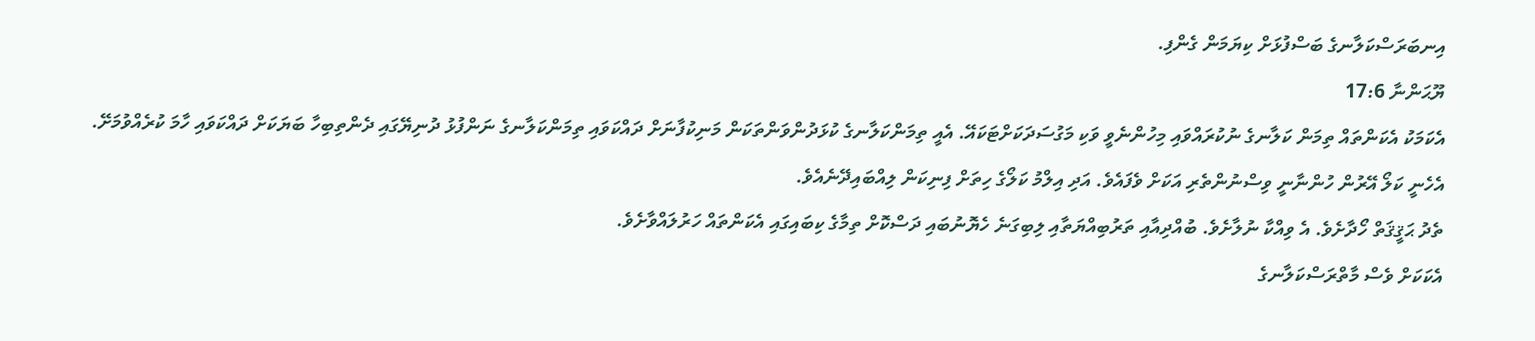އިނބަރަސްކަލާނގެ ބަސްފުޅަށް ކިޔަމަން ގެންފި.
ޔޫޙަންނާ 17:6
އެކަމަކު އެކަންތައް ތިމަން ކަލާނގެ ނުކުރައްވައި މިހުންނެވީ ވަކި މަގުސަދަކަށްޓަކައޭ. އެއީ ތިމަންކަލާނގެ ކުޅަދުންވަންތަކަން މަނިކުފާނަށް ދައްކަވައި ތިމަންކަލާނގެ ނަންފުޅު ދުނިޔޭގައި ދެންތިބިހާ ބަޔަކަށް ދައްކަވައި ހާމަ ކުރެއްވުމަށޭ.
އެހެނީ ކަލޯ އޭރުން ހުންނާނީ ވިސްނުންތެރި އަކަށް ވެފައެވެ. އަދި އިލްމު ކަލޯގެ ހިތަށް ފިނިކަން ލިއްބައިދޭނެއެވެ.
ތެދު ޙަޤީޤަތް ހޯދާށެވެ. އެ ވިއްކާ ނުލާށެވެ. ބުއްދިއާއި ތަރުބިއްޔަތާއި ލިބިގަނެ ހެޔޮނުބައި ދަސްކޮށް ތިމާގެ ކިބައިގައި އެކަންތައް ހަރުލައްވާށެވެ.
އެކަކަށް ވެސް މާތްރަސްކަލާނގެ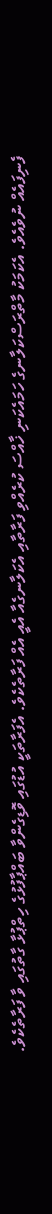ފެނިފައެއް ނުވެއެވެ. އެކަމަކު މާތްރަސްކަލާނގެ ހަމައެކަނި ޚާއްސަ ކުރެއްވި ފަރާތާއި އެކަލާނގެއާ އެއީ އެއް ފަރާތެކެވެ. އެފަރާތަކީ އުޑުގައި ވޮޑިގެންވާ ބައްޕާފުޅުގެ ހިތްޕުޅާ ގާތުގައި ވާ ފަރާތެކެވެ.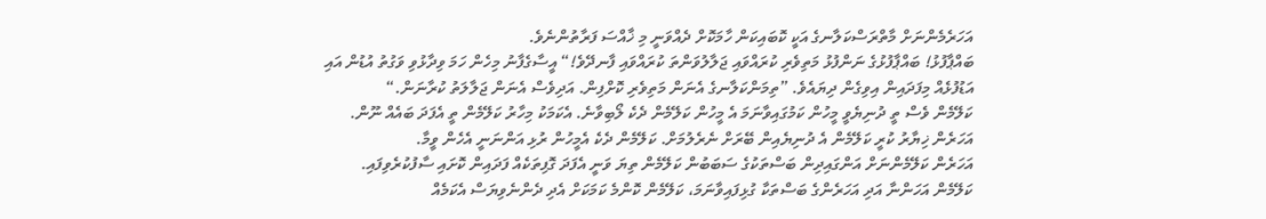އަހަރެމެންނަށް މާތްރަސްކަލާނގެ އަކީ ކޮބައިކަން ހާމަކޮށް ދެއްވަނީ މި ޚާއްސަ ފަރާތުންނެވެ.
ބައްޕާފުޅު! ބައްޕާފުޅުގެ ނަންފުޅު މަތިވެރި ކުރައްވައި ޖަލާލުވަންތަ ކުރައްވައި ފާނދޭވެ!“ އީސާގެފާނު މިހެން ހަމަ ވިދާޅުވި ވަގުތު އުޑުން އައި އަޑުފުޅެއް މިފަދައިން އިވިގެން ދިޔައެވެ. ”ތިމަންކަލާނގެ އެނަން މަތިވެރި ކޮށްފިން. އަދިވެސް އެނަން ޖަލާލަތު ކުރާނަން.“
ކަލޭމެން ވެސް ތީ ދުނިޔެވީ މީހުން ކަމުގައިވާނަމަ އެ މީހުން ކަލޭމެން ދެކެ ލޯބިވާނެ. އެކަމަކު މިހާރު ކަލޭމެން ތީ އެފަދަ ބައެއް ނޫން. އަހަރެން ޚިޔާރު ކުރީ ކަލޭމެން އެ ދުނިޔެއިން ބޭރަށް ނެރެލުމަށް. ކަލޭމެން ދެކެ އެމީހުން ރުޅި އަންނަނީ އެހެން ވީމާ.
އަހަރެން ކަލޭމެންނަށް އަންގައިދިން ބަސްތަކުގެ ސަބަބުން ކަލޭމެން ތިޔަ ވަނީ އެފަދަ ގޮފިތަކެއް ފަދައިން ކޮށައި ސާފުކުރެވިފައި.
ކަލޭމެން އަހަންނާ އަދި އަހަރެންގެ ބަސްތަކާ ގުޅިފައިވާނަމަ، ކަލޭމެން ކޮންމެ ކަމަކަށް އެދި ދެންނެވިޔަސް އެކަމެއް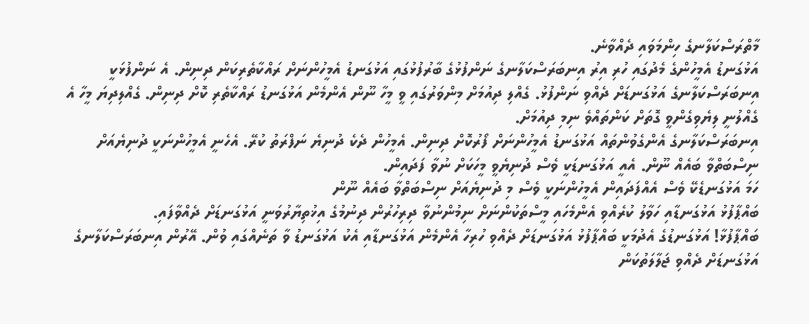މާތްރަސްކަލާނގެ ހިންމަވައި ދެއްވާނެ.
އަޅުގަނޑު އެމީހުންގެ މެދުގައި ހުރި އިރު އިނބަރަސްކަލާނގެ ނަންފުޅުގެ ބާރުފުޅުގައި އަޅުގަނޑު އެމީހުންނަށް ރައްކާތެރިކަން ދިނިން. އެ ނަންފުޅަކީ އިނބަރަސްކަލާނގެ އަޅުގަނޑަށް ދެއްވި ނަންފުޅު. ގެއްލި ދިއުމަށް މިންވަރުގައި ވީ މީހާ ނޫން އެންމެން އަޅުގަނޑު ރައްކާތެރި ކޮށް ދިނިން. ގެއްލިދިޔަ މީހާ އެ ގެއްލުނީ ލިޔެވިގެންވީ ގޮތަށް ކަންތައްވެ ނިމި ދިއުމަށް.
އިނބަރަސްކަލާނގެ އެންގެވުންތައް އަޅުގަނޑު އެމީހުންނަށް ފޯރުކޮށް ދިނިން. އެމީހުން ދެކެ ދުނިޔެ ނަފްރަތު ކުރޭ. އެހެނީ އެމީހުންނަކީ ދުނިޔެއަށް ނިސްބަތްވާ ބައެއް ނޫން. އެއީ އަޅުގަނޑަކީ ވެސް ދުނިޔެވީ މީހަކަށް ނުވާ ފަދައިން.
ހަމަ އަޅުގަނޑެކޭ ވެސް އެއްފަދައިން އެމީހުންނަކީ ވެސް މި ދުނިޔެއަށް ނިސްބަތްވާ ބައެއް ނޫން
ބައްޕާފުޅު އަޅުގަނޑާއި ހަވާލު ކުރެއްވި އެންމެހައި މީސްތަކުންނަށް ނިމުންނުވާ ދިރިހުރުން ދިނުމުގެ އިޚުތިޔާރުވަނީ އަޅުގަނޑަށް ދެއްވާފައި.
ބައްޕާފުޅާ! އަޅުގަނޑުގެ އެދުމަކީ ބައްޕާފުޅު އަޅުގަނޑަށް ދެއްވި ހުރިހާ އެންމެން އަޅުގަނޑާއި އެކު އަޅުގަނޑު ވާ ތަނެއްގައި ވުން. އޭރުން އިނބަރަސްކަލާނގެ އަޅުގަނޑަށް ދެއްވި ޖަލާލަތުކަން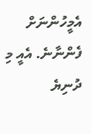އެމީހުންނަށް ފެންނާނެ. އެއީ މި ދުނިޔެ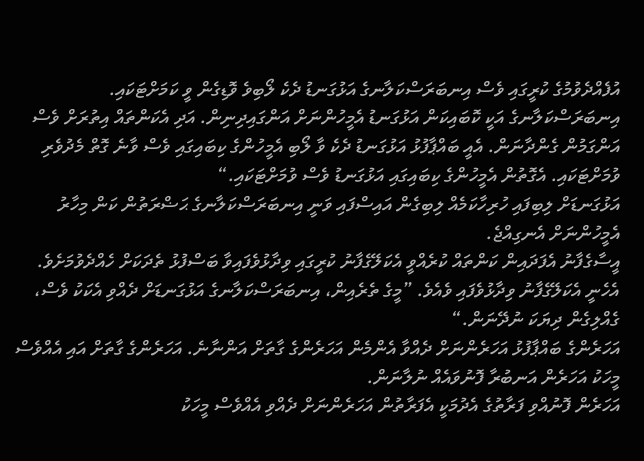އުފެއްދެވުމުގެ ކުރީގައި ވެސް އިނބަރަސްކަލާނގެ އަޅުގަނޑު ދެކެ ލޯބިވެ ވޮޑިގެން ވީ ކަމަށްޓަކައި.
އިނބަރަސްކަލާނގެ އަކީ ކޮބައިކަން އަޅުގަނޑު އެމީހުންނަށް އަންގައިދިނިން. އަދި އެކަންތައް އިތުރަށް ވެސް އަންގަމުން ގެންދާނަން. އެއީ ބައްޕާފުޅު އަޅުގަނޑު ދެކެ ވާ ލޯބި އެމީހުންގެ ކިބައިގައި ވެސް ވާނެ ގޮތް މެދުވެރި ވުމަށްޓަކައި. އެގޮތުން އެމީހުންގެ ކިބައިގައި އަޅުގަނޑު ވެސް ވުމަށްޓަކައި.“
އަޅުގަނޑަށް ލިބިފައި ހުރިހާކަމެއް ލިބިގެން އައިސްފައި ވަނީ އިނބަރަސްކަލާނގެ ޙަޟްރަތުން ކަން މިހާރު އެމީހުންނަށް އެނގިއްޖެ.
އީސާގެފާނު އެފަދައިން ކަންތައް ކުރެއްވީ އެކަލޭގެފާނު ކުރީގައި ވިދާޅުވެފައިވާ ބަސްފުޅު ތެދަކަށް ހެއްދެވުމަށެވެ. އެހެނީ އެކަލޭގެފާނު ވިދާޅުވެފައި ވެއެވެ. ”މީގެ ތެރެއިން، އިނބަރަސްކަލާނގެ އަޅުގަނޑަށް ދެއްވި އެކަކު ވެސް، ގެއްލިގެން ދިޔަކަ ނުދޭނަން.“
އަހަރެންގެ ބައްޕާފުޅު އަހަރެންނަށް ދެއްވާ އެންމެން އަހަރެންގެ ގާތަށް އަންނާނެ. އަހަރެންގެ ގާތަށް އައި އެއްވެސް މީހަކު އަހަރެން އަނބުރާ ފޮނުވައެއް ނުލާނަން.
އަހަރެން ފޮނުއްވި ފަރާތުގެ އެދުމަކީ އެފަރާތުން އަހަރެންނަށް ދެއްވި އެއްވެސް މީހަކު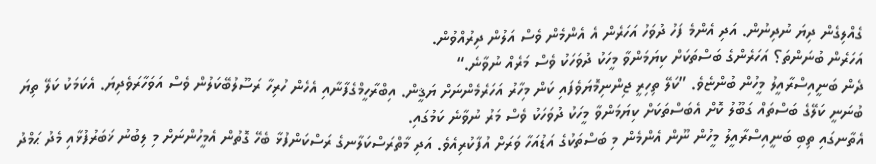ގެއްލިގެން ދިޔަ ނުދިނުން. އަދި އެންމެ ފަހު ދުވަހު އަހަރެން އެ އެންމެން ވެސް އަލުން ދިރުއްވުން.
އަހަރެން ބުނަންތަ؟ އަހަރެންގެ ބަސްތަކަށް ކިޔަމަންވާ މީހަކު ދުވަހަކު ވެސް މަރެއް ނުވާނެ.“
ދެން ބަނީއިސްރާއީލު މީހުން ބުންޏެވެ. ”ކަލޭ ތިހިރީ ޖިންނިމޮޔަވެފައި ކަން މިހާރު އަހަރެމެންނަށް ޔަޤީން. އިބްރާހީމްގެފާނާއި އެހެން ހުރިހާ ރަސޫލުބޭކަލުން ވެސް އަވަހާރަވެދިޔަ. އެކަމަކު ކަލޭ ތިޔަ ބުނަނީ ކަލޭގެ ބަސްތައް ގަބޫލު ކޮށް އެބަސްތަކަށް ކިޔަމަންވާ މީހަކު ދުވަހަކު ވެސް މަރު ނުވާނެ ކަމުގައި.
އެތާނގައި ތިބި ބަނީއިސްރާއީލު މީހުން ނޫން އެންމެން މި ބަސްތަކުގެ އަޑުއަހާ ވަރަށް އުފާކުރިއެވެ. އަދި މާތްރަސްކަލާނގެ ރަސްކަންފުޅާ ބެހޭ ގޮތުން އެމީހުންނަށް މި ލިބުނު ޚަބަރުފުޅާއި މެދު ޙަމްދު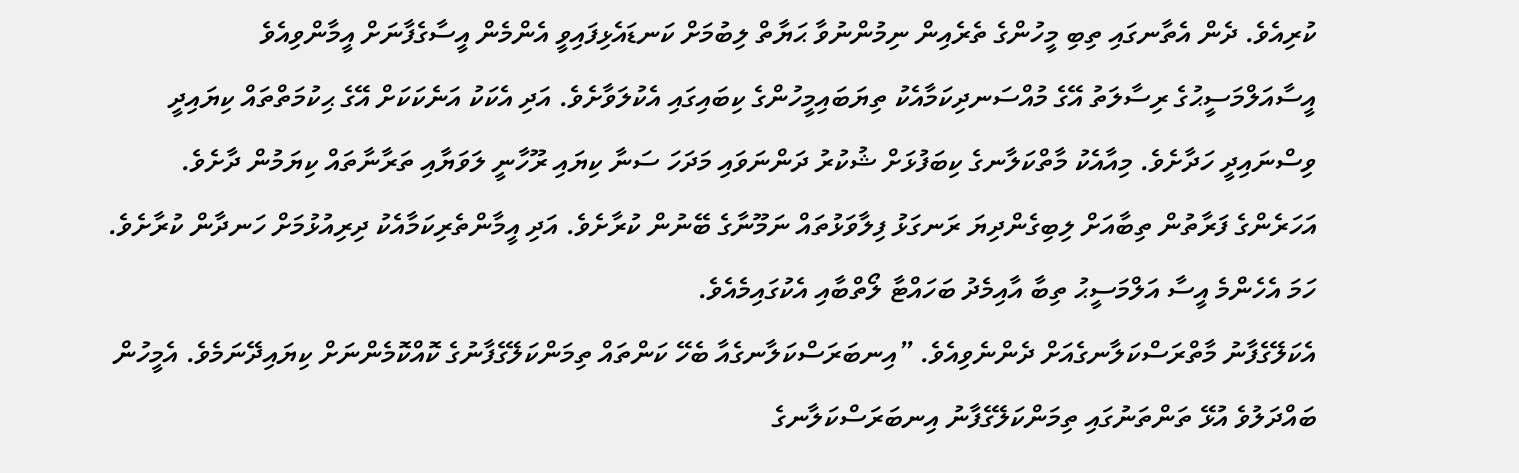ކުރިއެވެ. ދެން އެތާނގައި ތިބި މީހުންގެ ތެރެއިން ނިމުންނުވާ ޙަޔާތް ލިބުމަށް ކަނޑައެޅިފައިވީ އެންމެން އީސާގެފާނަށް އީމާންވިއެވެ
އީސާއަލްމަސީޙުގެ ރިސާލަތު އޭގެ މުއްސަނދިކަމާއެކު ތިޔަބައިމީހުންގެ ކިބައިގައި އެކުލަވާށެވެ. އަދި އެކަކު އަނެކަކަށް އޭގެ ޙިކުމަތްތައް ކިޔައިދީ ވިސްނައިދީ ހަދާށެވެ. މިއާއެކު މާތްކަލާނގެ ކިބަފުޅަށް ޝުކުރު ދަންނަވައި މަދަހަ ސަނާ ކިޔައި ރޫހާނީ ލަވަޔާއި ތަރާނާތައް ކިޔަމުން ދާށެވެ.
އަހަރެންގެ ފަރާތުން ތިބާއަށް ލިބިގެންދިޔަ ރަނގަޅު ފިލާވަޅުތައް ނަމޫނާގެ ބޭނުން ކުރާށެވެ. އަދި އީމާންތެރިކަމާއެކު ދިރިއުޅުމަށް ހަނދާން ކުރާށެވެ. ހަމަ އެހެންމެ އީސާ އަލްމަސީޙު ތިބާ އާއިމެދު ބަހައްޓާ ލޯތްބާއި އެކުގައިމެއެވެ.
އެކަލޭގެފާނު މާތްރަސްކަލާނގެއަށް ދެންނެވިއެވެ. ”އިނބަރަސްކަލާނގެއާ ބެހޭ ކަންތައް ތިމަންކަލޭގެފާނުގެ ކޮއްކޮމެންނަށް ކިޔައިދޭނަމެވެ. އެމީހުން ބައްދަލުވެ އުޅޭ ތަންތަނުގައި ތިމަންކަލޭގެފާނު އިނބަރަސްކަލާނގެ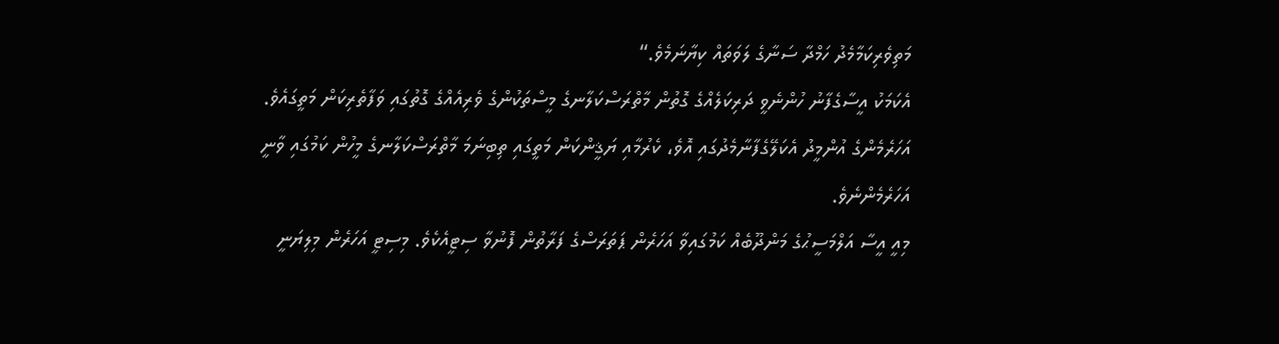މަތިވެރިކަމާމެދު ހަމްދާ ސަނާގެ ލަވަތައް ކިޔާނަމެވެ.“
އެކަމަކު އީސާގެފާނު ހުންނެވީ ދަރިކަލެއްގެ ގޮތުން މާތްރަސްކަލާނގެ މީސްތަކުންގެ ވެރިއެއްގެ ގޮތުގައި ވަފާތެރިކަން މަތީގައެވެ. އަހަރެމެންގެ އުންމީދު އެކަލޭގެފާނާމެދުގައި އޮވެ، ކެރުމާއި ޔަޤީންކަން މަތީގައި ތިބިނަމަ މާތްރަސްކަލާނގެ މީހުން ކަމުގައި ވާނީ އަހަރެމެންނެވެ.
މިއީ އީސާ އަލްމަސީޙުގެ މަންދޫބެއް ކަމުގައިވާ އަހަރެން ޕަތަރަސްގެ ފަރާތުން ފޮނުވާ ސިޓީއެކެވެ. މިސިޓީ އަހަރެން މިލިޔަނީ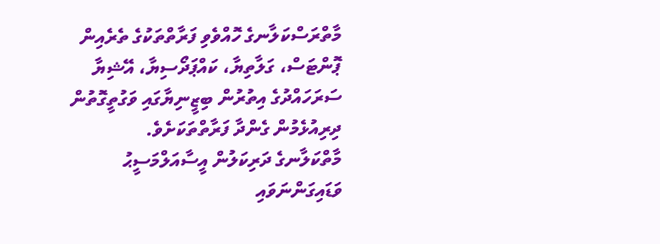މާތްރަސްކަލާނގެ ހޮއްވެވި ފަރާތްތަކުގެ ތެރެއިން ޕޮންޓަސް، ގަލާތިޔާ، ކައްޕަދޯސިޔާ، އޭޝިޔާ ސަރަހައްދުގެ އިތުރުން ބިޒީނިޔާގައި ވަގުތީގޮތުން ދިރިއުޅެމުން ގެންދާ ފަރާތްތަކަށެވެ.
މާތްކަލާނގެ ދަރިކަލުން އީސާއަލްމަސީޙު ވަޑައިގަންނަވައި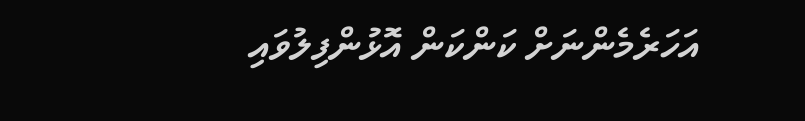އަހަރެމެންނަށް ކަންކަން އޮޅުންފިލުވައި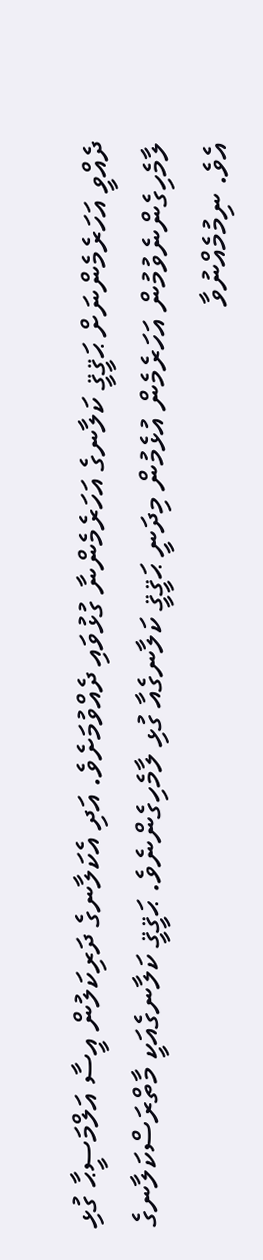ދެއްވީ އަހަރެމެންނަށް ޙަޤީޤީ ކަލާނގެ އަހަރެމެންނާ ގުޅުވައި ދެއްވުމަށެވެ. އަދި އެކަލާނގެ ދަރިކަލުން އީސާ އަލްމަސީޙާ ގުޅި ލާމެހިގެންނެވުމުން އަހަރެމެން އުޅެމުން މިދަނީ ޙަޤީޤީ ކަލާނގެއާ ގުޅި ލާމެހިގެންނެވެ. ޙަޤީޤީ ކަލާނގެއަކީ މާތްރަސްކަލާނގެ އެވެ. ނިމުމެއްނުވާ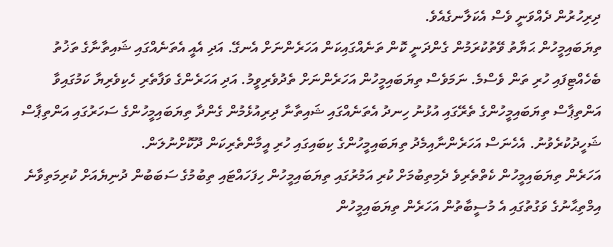ދިރިހުރުން ދެއްވަނީ ވެސް އެކަލާނގެއެވެ.
ތިޔަބައިމީހުން ޙަޔާތު ވޭތުކުރަމުން ގެންދަނީ ކޮން ތަނެއްގައިކަން އަހަރެންނަށް އެނގޭ. އަދި އެއީ އެތަނެއްގައި ޝައިތާނާގެ ތަޚުތު ބެހެއްޓިފައި ހުރި ތަން ވެސްމެ. ނަމަވެސް ތިޔަބައިމީހުން އަހަރެންނަށް ތެދުވެރިވީމު. އަދި އަހަރެންގެ ވަފާތެރި ހެކިވެރިޔާ ކަމުގައިވާ އަންތިޕާސް ތިޔަބައިމީހުންގެ ތެރޭގައި އުޅުނު ހިނދު އެތަނެއްގައި ޝައިތާނާ ދިރިއުޅެމުން ގެންދާ ތިޔަބައިމީހުންގެ ސަހަރުގައި އަންތިޕާސް ޝަހީދުކުރެވުނު. އެހެނަސް އަހަރެންނާއިމެދު ތިޔަބައިމީހުންގެ ކިބައިގައި ހުރި އީމާންތެރިކަން ދޫކޮށްނުލަން.
އަހަރެން ތިޔަބައިމީހުން ކެތްތެރިވެ ދެމިތިބުމަށް ކުރި އަމުރުގައި ތިޔަބައިމީހުން ހިފަހައްޓައި ތިބުމުގެ ސަބަބުން ދުނިޔެއަށް ކުރިމަތިވާނެ އިމްތިޙާނުގެ ވަގުތުގައި އެ މުސީބާތުން އަހަރެން ތިޔަބައިމީހުން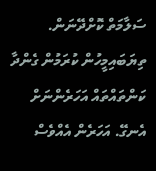ސަލާމަތް ކޮށްދޭނަން.
ތިޔަބައިމީހުން ކުރަމުން ގެންދާ ކަންތައްތައް އަހަރެންނަށް އެނގޭ. އަހަރެން އެއްވެސް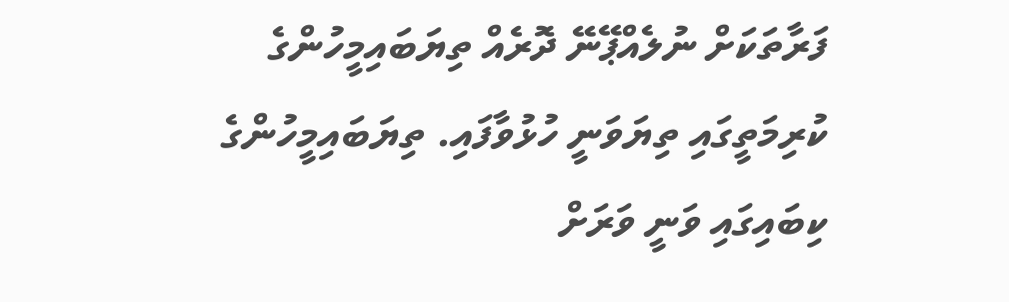ފަރާތަކަށް ނުލެއްޕޭނޭ ދޮރެއް ތިޔަބައިމީހުންގެ ކުރިމަތީގައި ތިޔަވަނީ ހުޅުވާފައި. ތިޔަބައިމީހުންގެ ކިބައިގައި ވަނީ ވަރަށް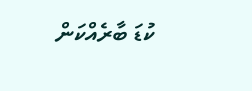ކުޑަ ބާރެއްކަން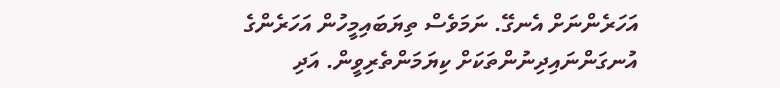އަހަރެންނަށް އެނގޭ. ނަމަވެސް ތިޔަބައިމީހުން އަހަރެންގެ އުނގަންނައިދިނުންތަކަށް ކިޔަމަންތެރިވީން. އަދި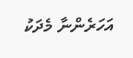އަހަރެންނާ މެދަކު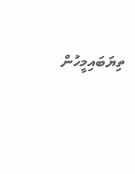ތިޔަބައިމީހުން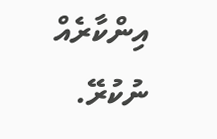އިންކާރެއް ނުކުރޭ.